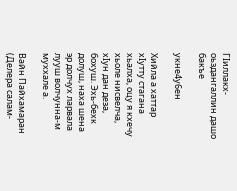ГIиллакх-оьздангаллин дашо бакъе

укне4у6ен

Хийла а хаттар хIутту стагана хьалха, оцу я кхечу хьоле нисвелча, хIун дан деза, бохуш. Эхь-бехк долуш, наха шена эр долчух ларвала лууш волчунна-м муххале а.

Вайн Пайхамаран (Делера салам-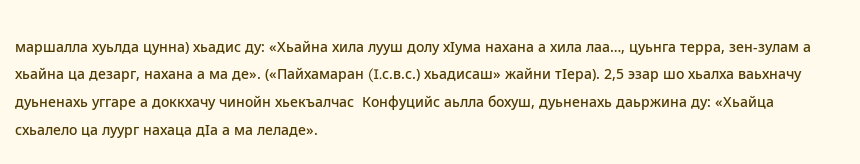маршалла хуьлда цунна) хьадис ду: «Хьайна хила лууш долу хIума нахана а хила лаа…, цуьнга терра, зен-зулам а хьайна ца дезарг, нахана а ма де». («Пайхамаран (I.с.в.с.) хьадисаш» жайни тIера). 2,5 эзар шо хьалха ваьхначу дуьненахь уггаре а доккхачу чинойн хьекъалчас  Конфуцийс аьлла бохуш, дуьненахь даьржина ду: «Хьайца схьалело ца луург нахаца дIа а ма леладе».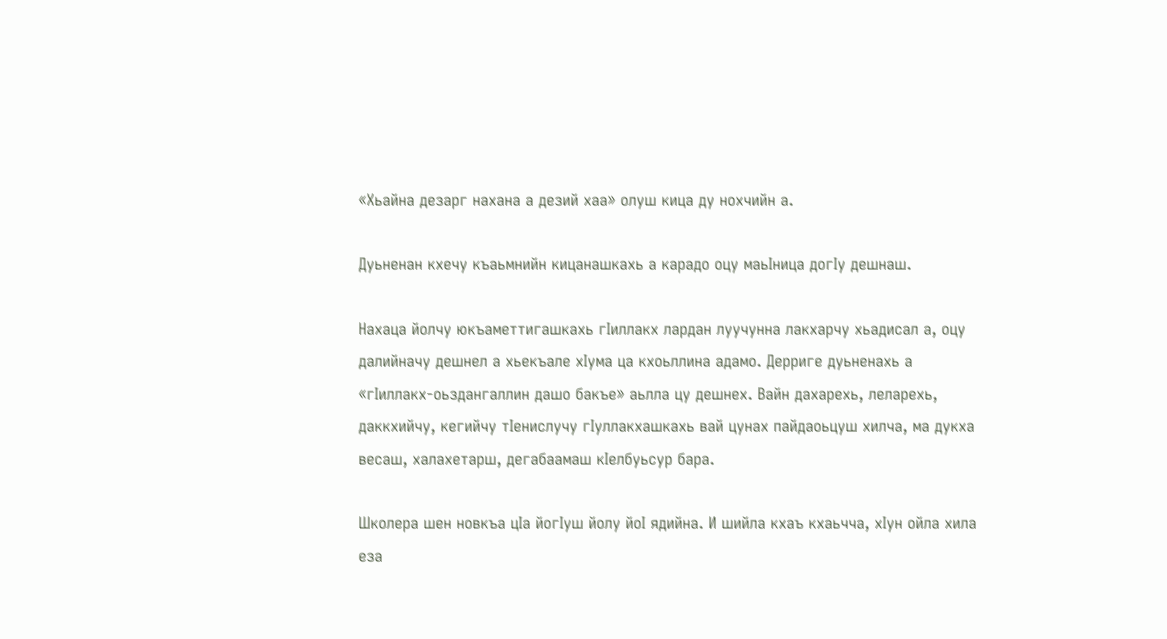«Хьайна дезарг нахана а дезий хаа» олуш кица ду нохчийн а.

Дуьненан кхечу къаьмнийн кицанашкахь а карадо оцу маьIница догIу дешнаш.

Нахаца йолчу юкъаметтигашкахь гIиллакх лардан луучунна лакхарчу хьадисал а, оцу далийначу дешнел а хьекъале хIума ца кхоьллина адамо. Дерриге дуьненахь а «гIиллакх-оьздангаллин дашо бакъе» аьлла цу дешнех. Вайн дахарехь, леларехь, даккхийчу, кегийчу тIенислучу гIуллакхашкахь вай цунах пайдаоьцуш хилча, ма дукха весаш, халахетарш, дегабаамаш кIелбуьсур бара.

Школера шен новкъа цIа йогIуш йолу йоI ядийна. И шийла кхаъ кхаьчча, хIун ойла хила еза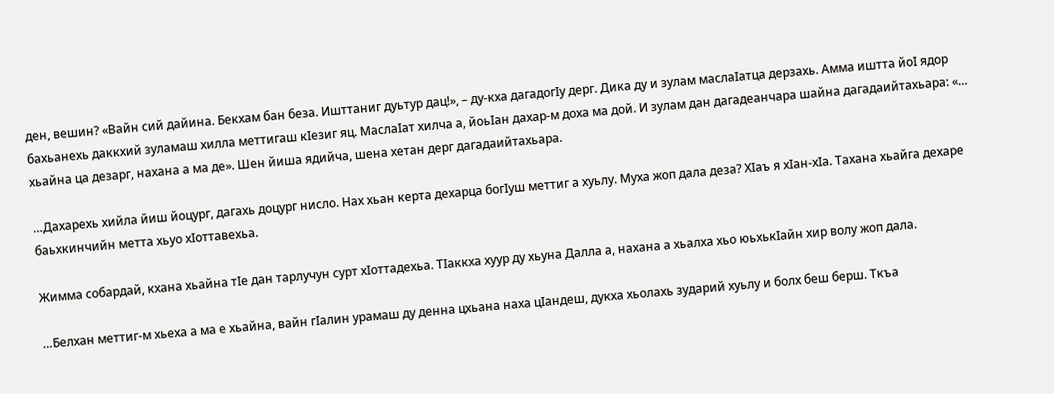ден, вешин? «Вайн сий дайина. Бекхам бан беза. Ишттаниг дуьтур дац!», – ду-кха дагадогIу дерг. Дика ду и зулам маслаIатца дерзахь. Амма иштта йоI ядор бахьанехь даккхий зуламаш хилла меттигаш кIезиг яц. МаслаIат хилча а, йоьIан дахар-м доха ма дой. И зулам дан дагадеанчара шайна дагадаийтахьара: «… хьайна ца дезарг, нахана а ма де». Шен йиша ядийча, шена хетан дерг дагадаийтахьара.

…Дахарехь хийла йиш йоцург, дагахь доцург нисло. Нах хьан керта дехарца богIуш меттиг а хуьлу. Муха жоп дала деза? ХIаъ я хIан-хIа. Тахана хьайга дехаре баьхкинчийн метта хьуо хIоттавехьа.

Жимма собардай, кхана хьайна тIе дан тарлучун сурт хIоттадехьа. ТIаккха хуур ду хьуна Далла а, нахана а хьалха хьо юьхькIайн хир волу жоп дала.

…Белхан меттиг-м хьеха а ма е хьайна, вайн гIалин урамаш ду денна цхьана наха цIандеш, дукха хьолахь зударий хуьлу и болх беш берш. Ткъа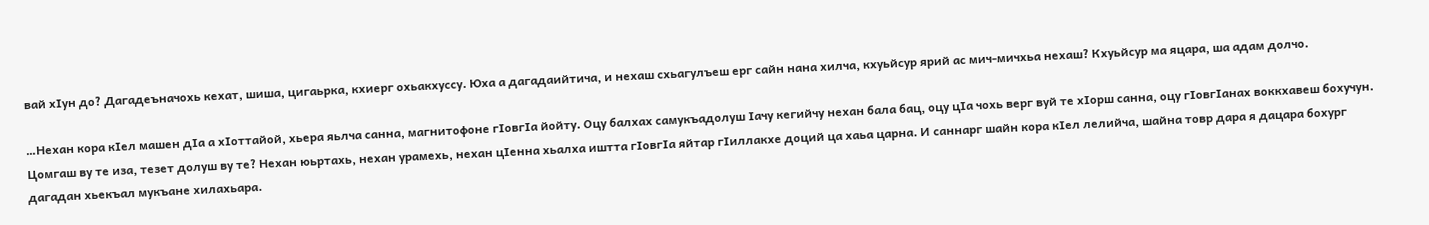вай хIун до? Дагадеъначохь кехат, шиша, цигаьрка, кхиерг охьакхуссу. Юха а дагадаийтича, и нехаш схьагулъеш ерг сайн нана хилча, кхуьйсур ярий ас мич-мичхьа нехаш? Кхуьйсур ма яцара, ша адам долчо.

…Нехан кора кIел машен дIа а хIоттайой, хьера яьлча санна, магнитофоне гIовгIа йойту. Оцу балхах самукъадолуш Iачу кегийчу нехан бала бац, оцу цIа чохь верг вуй те хIорш санна, оцу гIовгIанах воккхавеш бохучун. Цомгаш ву те иза, тезет долуш ву те? Нехан юьртахь, нехан урамехь, нехан цIенна хьалха иштта гIовгIа яйтар гIиллакхе доций ца хаьа царна. И саннарг шайн кора кIел лелийча, шайна товр дара я дацара бохург дагадан хьекъал мукъане хилахьара.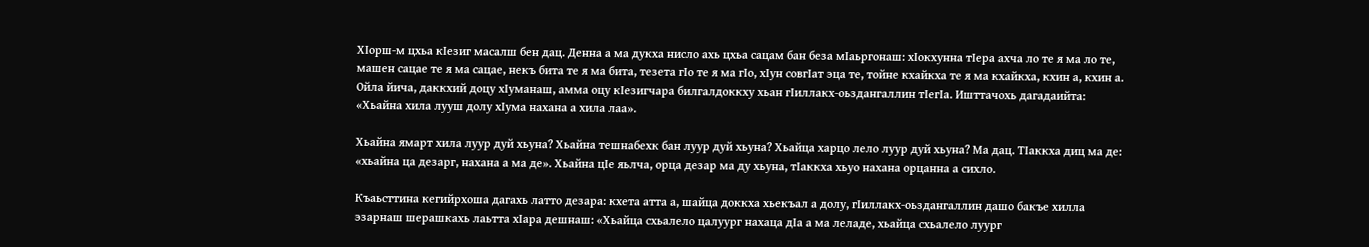ХIорш-м цхьа кIезиг масалш бен дац. Денна а ма дукха нисло ахь цхьа сацам бан беза мIаьргонаш: хIокхунна тIера ахча ло те я ма ло те, машен сацае те я ма сацае, некъ бита те я ма бита, тезета гIо те я ма гIо, хIун совгIат эца те, тойне кхайкха те я ма кхайкха, кхин а, кхин а. Ойла йича, даккхий доцу хIуманаш, амма оцу кIезигчара билгалдоккху хьан гIиллакх-оьздангаллин тIегIа. Ишттачохь дагадаийта: «Хьайна хила лууш долу хIума нахана а хила лаа».

Хьайна ямарт хила луур дуй хьуна? Хьайна тешнабехк бан луур дуй хьуна? Хьайца харцо лело луур дуй хьуна? Ма дац. ТIаккха диц ма де: «хьайна ца дезарг, нахана а ма де». Хьайна цIе яьлча, орца дезар ма ду хьуна, тIаккха хьуо нахана орцанна а сихло.

Къаьсттина кегийрхоша дагахь латто дезара: кхета атта а, шайца доккха хьекъал а долу, гIиллакх-оьздангаллин дашо бакъе хилла эзарнаш шерашкахь лаьтта хIара дешнаш: «Хьайца схьалело цалуург нахаца дIа а ма леладе, хьайца схьалело луург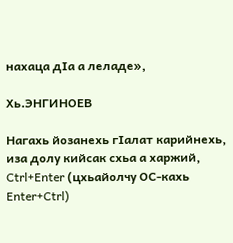нахаца дIа а леладе»,

Хь.ЭНГИНОЕВ

Нагахь йозанехь гIалат карийнехь, иза долу кийсак схьа а харжий, Ctrl+Enter (цхьайолчу ОС-кахь Enter+Ctrl)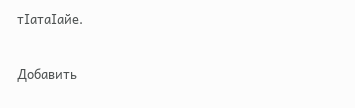тIатаIайе.

Добавить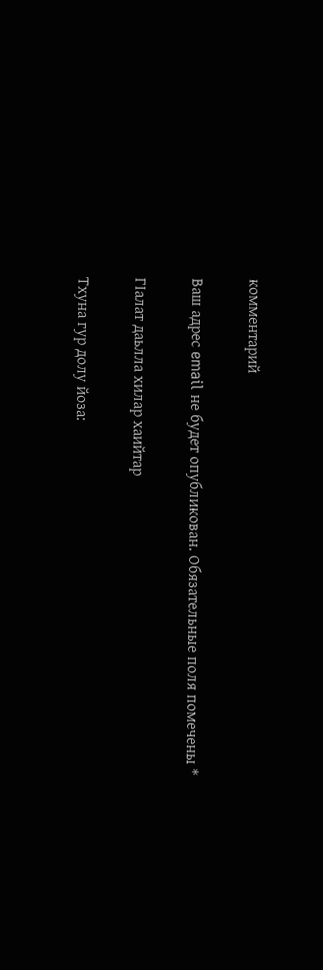комментарий

Ваш адрес email не будет опубликован. Обязательные поля помечены *

ГIалат даьлла хилар хаийтар

Тхуна гур долу йоза: